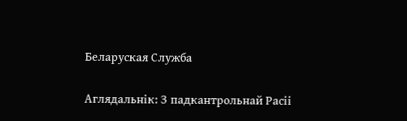Беларуская Служба

Аглядальнік: З падкантрольнай Расіі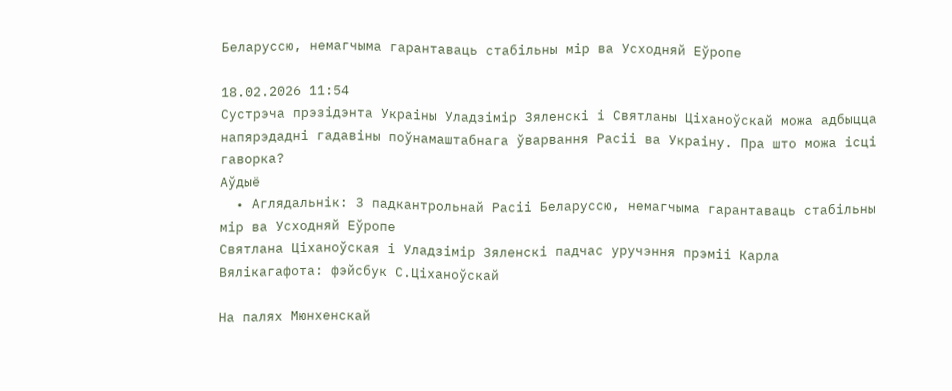Беларуссю, немагчыма гарантаваць стабільны мір ва Усходняй Еўропе

18.02.2026 11:54
Сустрэча прэзідэнта Украіны Уладзімір Зяленскі і Святланы Ціханоўскай можа адбыцца напярэдадні гадавіны поўнамаштабнага ўварвання Расіі ва Украіну. Пра што можа ісці гаворка?
Аўдыё
  • Аглядальнік: З падкантрольнай Расіі Беларуссю, немагчыма гарантаваць стабільны мір ва Усходняй Еўропе
Святлана Ціханоўская і Уладзімір Зяленскі падчас уручэння прэміі Карла Вялікагафота: фэйсбук С.Ціханоўскай

На палях Мюнхенскай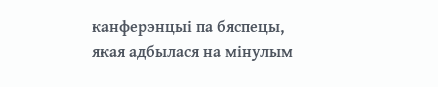канферэнцыі па бяспецы, якая адбылася на мінулым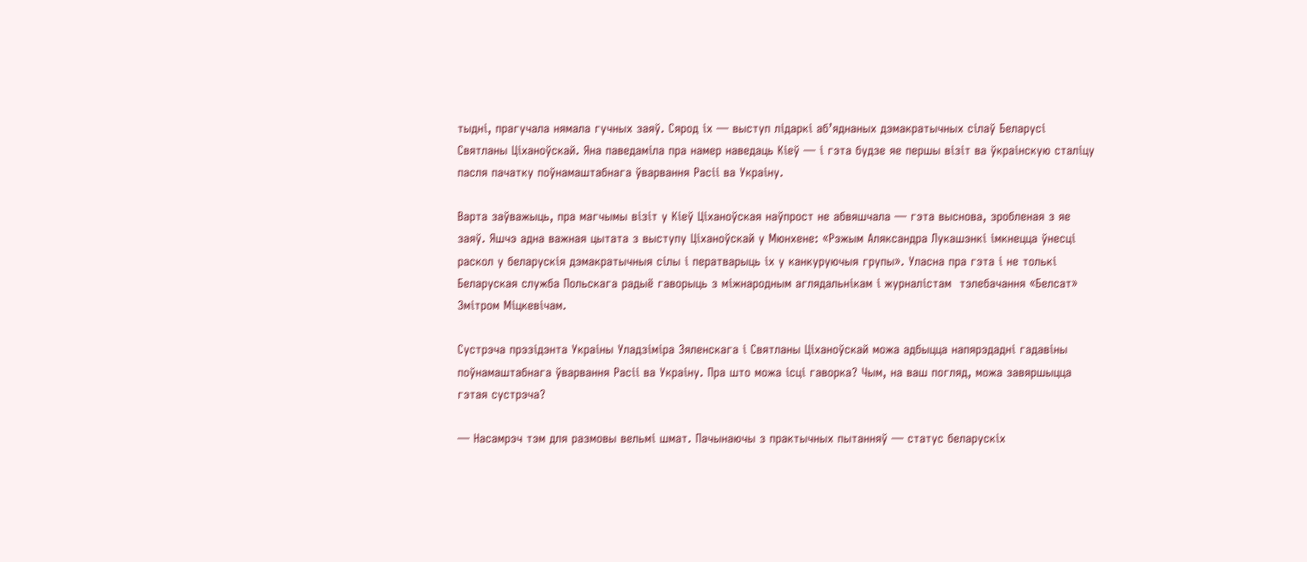тыдні, прагучала нямала гучных заяў. Сярод іх — выступ лідаркі аб’яднаных дэмакратычных сілаў Беларусі Святланы Ціханоўскай. Яна паведаміла пра намер наведаць Кіеў — і гэта будзе яе першы візіт ва ўкраінскую сталіцу пасля пачатку поўнамаштабнага ўварвання Расіі ва Украіну.

Варта заўважыць, пра магчымы візіт у Кіеў Ціханоўская наўпрост не абвяшчала — гэта выснова, зробленая з яе заяў. Яшчэ адна важная цытата з выступу Ціханоўскай у Мюнхене: «Рэжым Аляксандра Лукашэнкі імкнецца ўнесці раскол у беларускія дэмакратычныя сілы і ператварыць іх у канкуруючыя групы». Уласна пра гэта і не толькі Беларуская служба Польскага радыё гаворыць з міжнародным аглядальнікам і журналістам  тэлебачання «Белсат» Змітром Міцкевічам.

Сустрэча прэзідэнта Украіны Уладзіміра Зяленскага і Святланы Ціханоўскай можа адбыцца напярэдадні гадавіны поўнамаштабнага ўварвання Расіі ва Украіну. Пра што можа ісці гаворка? Чым, на ваш погляд, можа завяршыцца гэтая сустрэча?

— Насамрэч тэм для размовы вельмі шмат. Пачынаючы з практычных пытанняў — статус беларускіх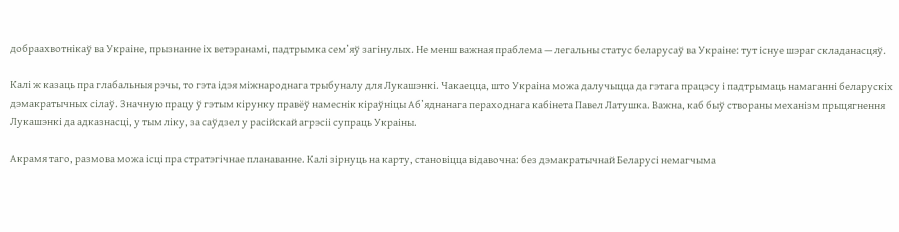добраахвотнікаў ва Украіне, прызнанне іх ветэранамі, падтрымка сем’яў загінулых. Не менш важная праблема — легальны статус беларусаў ва Украіне: тут існуе шэраг складанасцяў.

Калі ж казаць пра глабальныя рэчы, то гэта ідэя міжнароднага трыбуналу для Лукашэнкі. Чакаецца, што Украіна можа далучыцца да гэтага працэсу і падтрымаць намаганні беларускіх дэмакратычных сілаў. Значную працу ў гэтым кірунку правёў намеснік кіраўніцы Аб’яднанага пераходнага кабінета Павел Латушка. Важна, каб быў створаны механізм прыцягнення Лукашэнкі да адказнасці, у тым ліку, за саўдзел у расійскай агрэсіі супраць Украіны.

Акрамя таго, размова можа ісці пра стратэгічнае планаванне. Калі зірнуць на карту, становіцца відавочна: без дэмакратычнай Беларусі немагчыма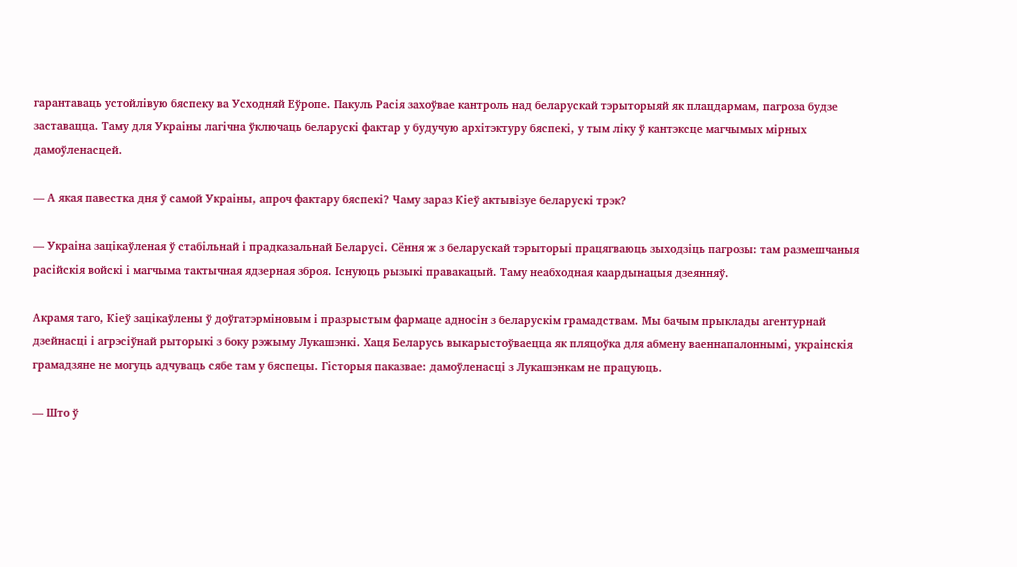гарантаваць устойлівую бяспеку ва Усходняй Еўропе. Пакуль Расія захоўвае кантроль над беларускай тэрыторыяй як плацдармам, пагроза будзе заставацца. Таму для Украіны лагічна ўключаць беларускі фактар у будучую архітэктуру бяспекі, у тым ліку ў кантэксце магчымых мірных дамоўленасцей.

— А якая павестка дня ў самой Украіны, апроч фактару бяспекі? Чаму зараз Кіеў актывізуе беларускі трэк?

— Украіна зацікаўленая ў стабільнай і прадказальнай Беларусі. Сёння ж з беларускай тэрыторыі працягваюць зыходзіць пагрозы: там размешчаныя расійскія войскі і магчыма тактычная ядзерная зброя. Існуюць рызыкі правакацый. Таму неабходная каардынацыя дзеянняў.

Акрамя таго, Кіеў зацікаўлены ў доўгатэрміновым і празрыстым фармаце адносін з беларускім грамадствам. Мы бачым прыклады агентурнай дзейнасці і агрэсіўнай рыторыкі з боку рэжыму Лукашэнкі. Хаця Беларусь выкарыстоўваецца як пляцоўка для абмену ваеннапалоннымі, украінскія грамадзяне не могуць адчуваць сябе там у бяспецы. Гісторыя паказвае: дамоўленасці з Лукашэнкам не працуюць.

— Што ў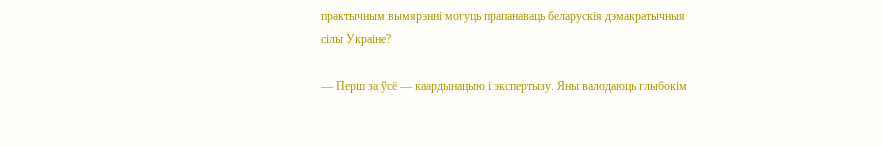практычным вымярэнні могуць прапанаваць беларускія дэмакратычныя сілы Украіне?

— Перш за ўсё — каардынацыю і экспертызу. Яны валодаюць глыбокім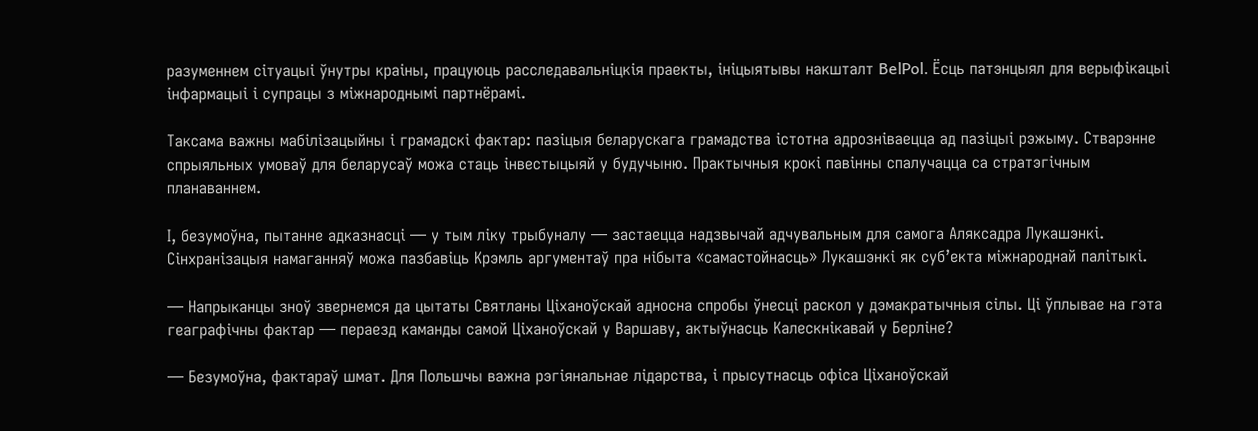разуменнем сітуацыі ўнутры краіны, працуюць расследавальніцкія праекты, ініцыятывы накшталт BelPol. Ёсць патэнцыял для верыфікацыі інфармацыі і супрацы з міжнароднымі партнёрамі.

Таксама важны мабілізацыйны і грамадскі фактар: пазіцыя беларускага грамадства істотна адрозніваецца ад пазіцыі рэжыму. Стварэнне спрыяльных умоваў для беларусаў можа стаць інвестыцыяй у будучыню. Практычныя крокі павінны спалучацца са стратэгічным планаваннем.

І, безумоўна, пытанне адказнасці — у тым ліку трыбуналу — застаецца надзвычай адчувальным для самога Аляксадра Лукашэнкі. Сінхранізацыя намаганняў можа пазбавіць Крэмль аргументаў пра нібыта «самастойнасць» Лукашэнкі як суб’екта міжнароднай палітыкі.

— Напрыканцы зноў звернемся да цытаты Святланы Ціханоўскай адносна спробы ўнесці раскол у дэмакратычныя сілы. Ці ўплывае на гэта геаграфічны фактар — пераезд каманды самой Ціханоўскай у Варшаву, актыўнасць Калескнікавай у Берліне?

— Безумоўна, фактараў шмат. Для Польшчы важна рэгіянальнае лідарства, і прысутнасць офіса Ціханоўскай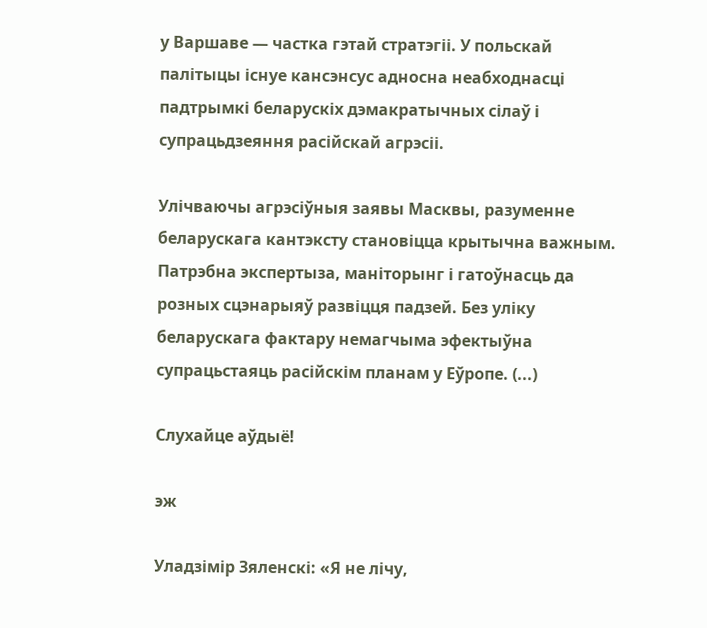у Варшаве — частка гэтай стратэгіі. У польскай палітыцы існуе кансэнсус адносна неабходнасці падтрымкі беларускіх дэмакратычных сілаў і супрацьдзеяння расійскай агрэсіі.

Улічваючы агрэсіўныя заявы Масквы, разуменне беларускага кантэксту становіцца крытычна важным. Патрэбна экспертыза, маніторынг і гатоўнасць да розных сцэнарыяў развіцця падзей. Без уліку беларускага фактару немагчыма эфектыўна супрацьстаяць расійскім планам у Еўропе. (...)

Слухайце аўдыё!

эж

Уладзімір Зяленскі: «Я не лічу,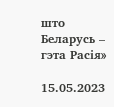што Беларусь – гэта Расія»

15.05.2023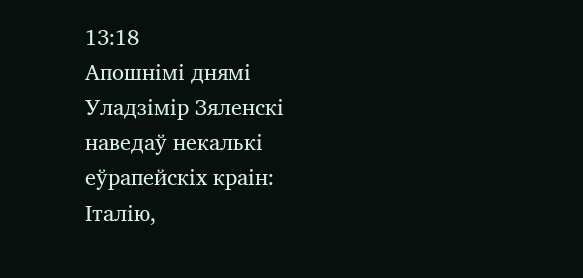13:18
Апошнімі днямі Уладзімір Зяленскі наведаў некалькі еўрапейскіх краін: Італію,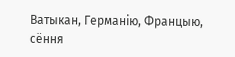Ватыкан, Германію, Францыю, сёння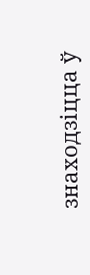знаходзіцца ў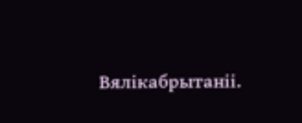Вялікабрытаніі.